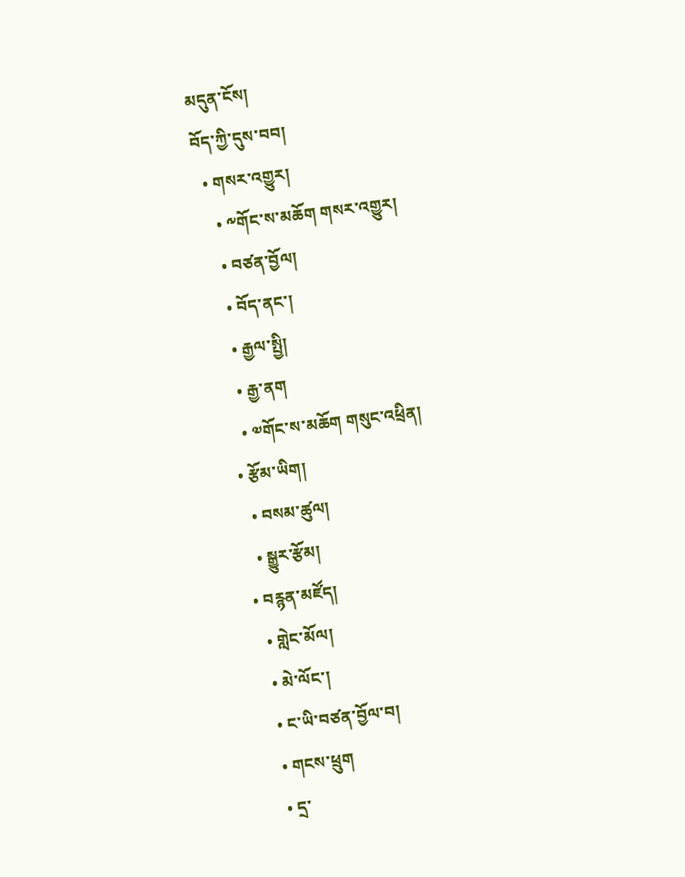མདུན་ངོས།
བོད་ཀྱི་དུས་བབ།
  • གསར་འགྱུར།
    • ༸གོང་ས་མཆོག གསར་འགྱུར།
    • བཙན་བྱོལ།
    • བོད་ནང་།
    • རྒྱལ་སྤྱི།
    • རྒྱ་ནག
    • ༧གོང་ས་མཆོག གསུང་འཕྲིན།
  • རྩོམ་ཡིག།
    • བསམ་ཚུལ།
    • སྒྱུར་རྩོམ།
  • བརྙན་མཛོད།
    • གླེང་མོལ།
    • མེ་ལོང་།
    • ང་ཡི་བཙན་བྱོལ་བ།
    • གངས་ཕྲུག
    • དྲ་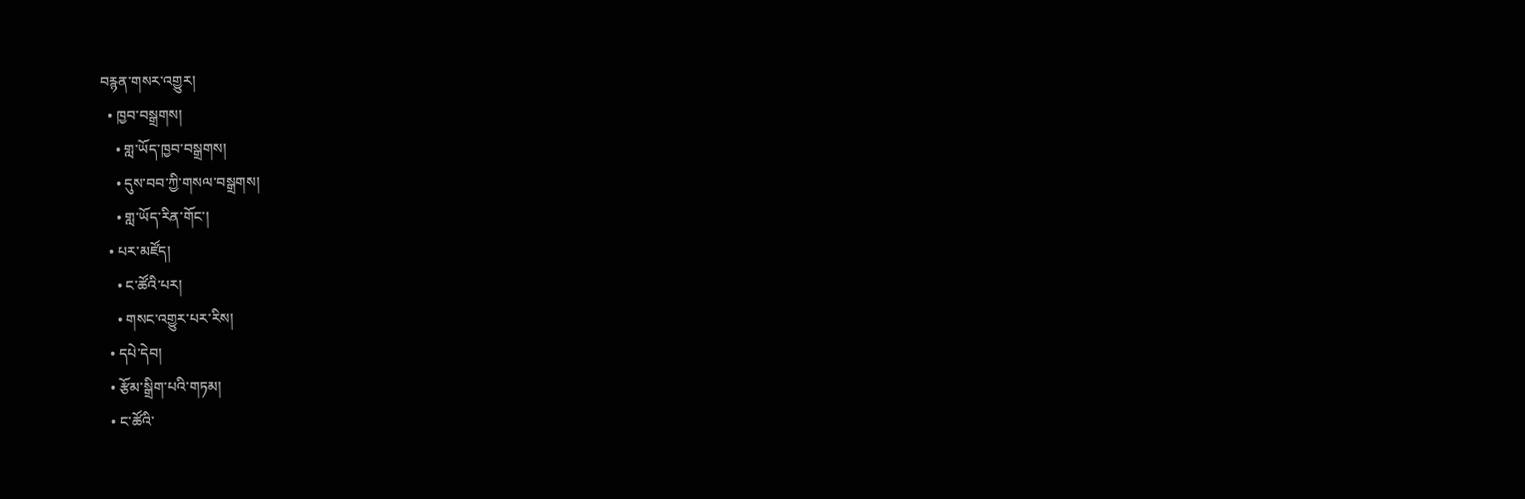བརྙན་གསར་འགྱུར།
  • ཁྱབ་བསྒྲགས།
    • གླ་ཡོད་ཁྱབ་བསྒྲགས།
    • དུས་བབ་ཀྱི་གསལ་བསྒྲགས།
    • གླ་ཡོད་རིན་གོང་།
  • པར་མཛོད།
    • ང་ཚོའི་པར།
    • གསང་འགྱུར་པར་རིས།
  • དཔེ་དེབ།
  • རྩོམ་སྒྲིག་པའི་གཏམ།
  • ང་ཚོའི་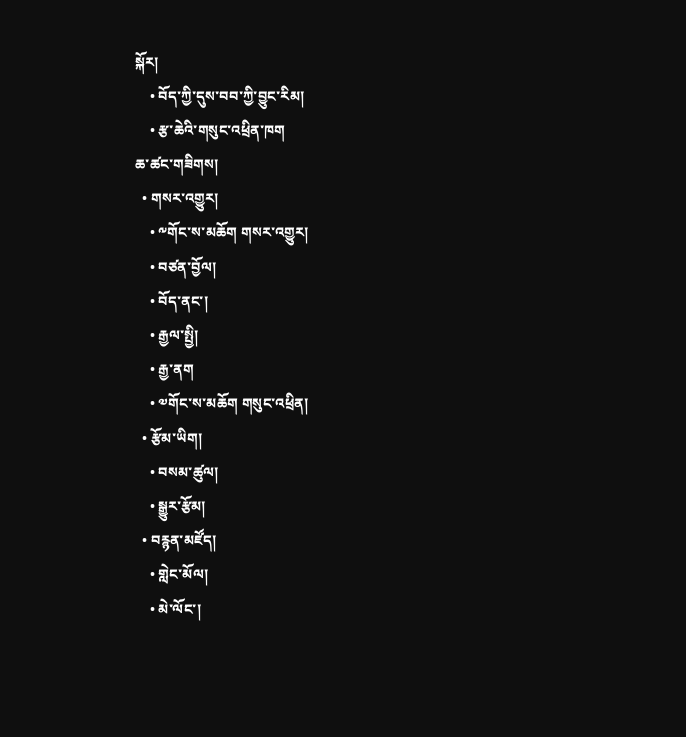སྐོར།
    • བོད་ཀྱི་དུས་བབ་ཀྱི་བྱུང་རིམ།
    • རྩ་ཆེའི་གསུང་འཕྲིན་ཁག
ཆ་ཚང་གཟིགས།
  • གསར་འགྱུར།
    • ༸གོང་ས་མཆོག གསར་འགྱུར།
    • བཙན་བྱོལ།
    • བོད་ནང་།
    • རྒྱལ་སྤྱི།
    • རྒྱ་ནག
    • ༧གོང་ས་མཆོག གསུང་འཕྲིན།
  • རྩོམ་ཡིག།
    • བསམ་ཚུལ།
    • སྒྱུར་རྩོམ།
  • བརྙན་མཛོད།
    • གླེང་མོལ།
    • མེ་ལོང་།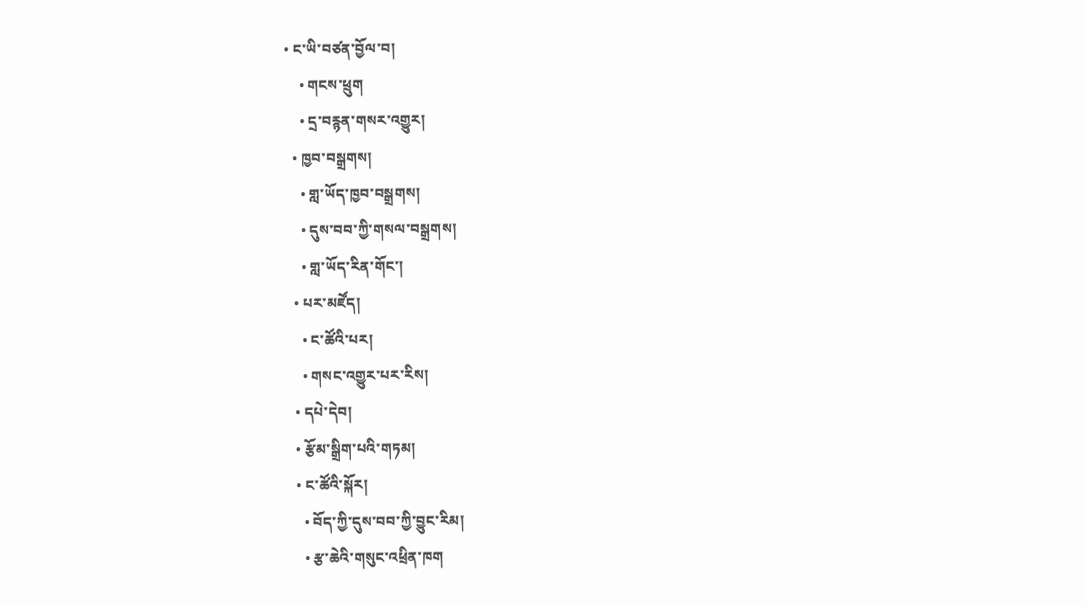• ང་ཡི་བཙན་བྱོལ་བ།
    • གངས་ཕྲུག
    • དྲ་བརྙན་གསར་འགྱུར།
  • ཁྱབ་བསྒྲགས།
    • གླ་ཡོད་ཁྱབ་བསྒྲགས།
    • དུས་བབ་ཀྱི་གསལ་བསྒྲགས།
    • གླ་ཡོད་རིན་གོང་།
  • པར་མཛོད།
    • ང་ཚོའི་པར།
    • གསང་འགྱུར་པར་རིས།
  • དཔེ་དེབ།
  • རྩོམ་སྒྲིག་པའི་གཏམ།
  • ང་ཚོའི་སྐོར།
    • བོད་ཀྱི་དུས་བབ་ཀྱི་བྱུང་རིམ།
    • རྩ་ཆེའི་གསུང་འཕྲིན་ཁག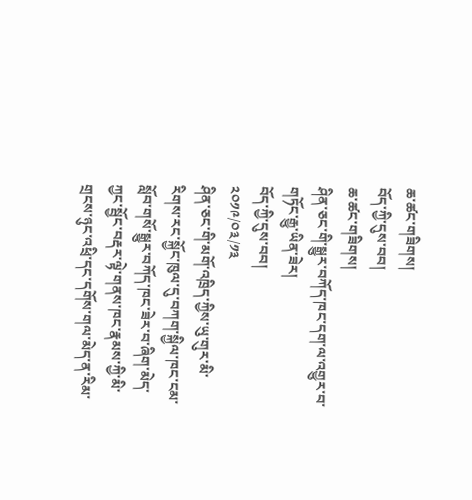ཆ་ཚང་གཟིགས།
བོད་ཀྱི་དུས་བབ།
ཆ་ཚང་གཟིགས།
ཤིན་ཅང་གི་སྒྱུར་བཀོད་ཁང་དག་ལ་འགྱུར་བ་གཏོང་རྒྱུ་ཡིན་ཟེར།
བོད་ཀྱི་དུས་བབ།
༢༠༡༩/༠༣/༡༣
ཤིན་ཅང་གི་མགོ་འཁྲིད་ཀྱིས་ཡུ་གུར་མི་རིགས་རང་སྐྱོང་ཁུལ་དུ་བཀག་སྐྱིལ་ཁང་ངམ་སློབ་གསོ་སྒྱུར་བཀོད་ཁང་ཟེར་བ་ཞིག་མེད་ཀྱང་སྦྱོང་བརྡར་ལྟེ་གནས་ཁང་རྣམས་ཀྱི་མི་གྲངས་ཉུང་འཕྲི་དང་དགོས་གལ་མེད་ན་རིམ་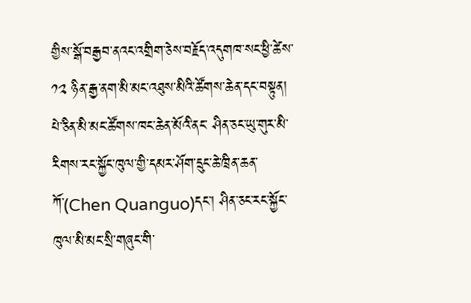གྱིས་སྒོ་བརྒྱབ་ནའང་འགྲིག་ཅེས་བརྗོད་འདུགཁ་སང་ཕྱི་ཚེས་ ༡༢ ཉིན་རྒྱ་ནག་མི་མང་འཐུས་མིའི་ཚོགས་ཆེན་དང་བསྟུན། པེ་ཅིན་མི་མང་ཚོགས་ཁང་ཆེན་མོའི་ནང་ ཤིན་ཅང་ཡུ་གུར་མི་རིགས་རང་སྐྱོང་ཁུལ་གྱི་དམར་ཤོག་དྲུང་ཆེ་ཁྲིན་ཆན་ཀོ་(Chen Quanguo)དང་། ཤིན་ཅང་རང་སྐྱོང་ཁུལ་མི་མང་སྲི་གཞུང་གི་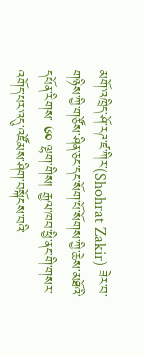མགོ་འཁྲིད་ཤོ་རཌ་ཛ་ཀིར་(Shohrat Zakir) ཟེར་བ་གཉིས་ཀྱི་གཙོས་ཤིན་ཅང་དང་སོག་པོ་སོགས་ཀྱི་ཆེས་མཐོའི་དཔོན་རིགས་ ༦༠ ལྷག་གིས། རྒྱལ་ཁབ་ཕྱི་ནང་གི་གསར་འགོད་པར་འདུ་འཛོམས་ཤིག་བསྐོངས་བའི་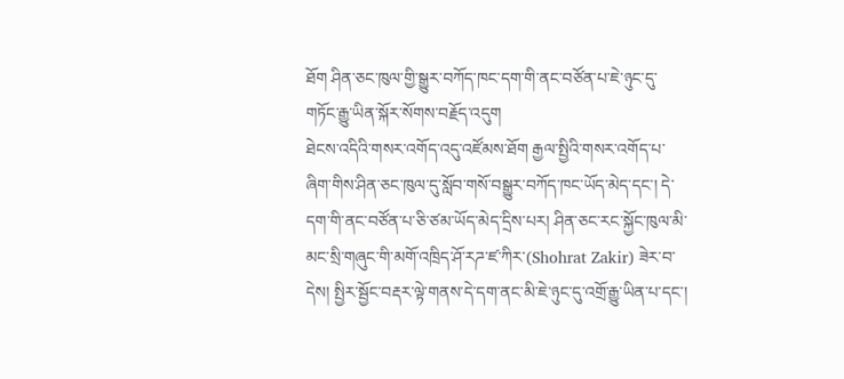ཐོག ཤིན་ཅང་ཁུལ་གྱི་སྒྱུར་བཀོད་ཁང་དག་གི་ནང་བཙོན་པ་ཇེ་ཉུང་དུ་གཏོང་རྒྱུ་ཡིན་སྐོར་སོགས་བརྗོད་འདུག
ཐེངས་འདིའི་གསར་འགོད་འདུ་འཛོམས་ཐོག རྒྱལ་སྤྱིའི་གསར་འགོད་པ་ཞིག་གིས་ཤིན་ཅང་ཁུལ་དུ་སློབ་གསོ་བསྒྱུར་བཀོད་ཁང་ཡོད་མེད་དང་། དེ་དག་གི་ནང་བཙོན་པ་ཅི་ཙམ་ཡོད་མེད་དྲིས་པར། ཤིན་ཅང་རང་སྐྱོང་ཁུལ་མི་མང་སྲི་གཞུང་གི་མགོ་འཁྲིད་ཤོ་རཌ་ཛ་ཀིར་(Shohrat Zakir) ཟེར་བ་དེས། སྤྱིར་སྦྱོང་བརྡར་ལྟེ་གནས་དེ་དག་ནང་མི་ཇེ་ཉུང་དུ་འགྲོ་རྒྱུ་ཡིན་པ་དང་།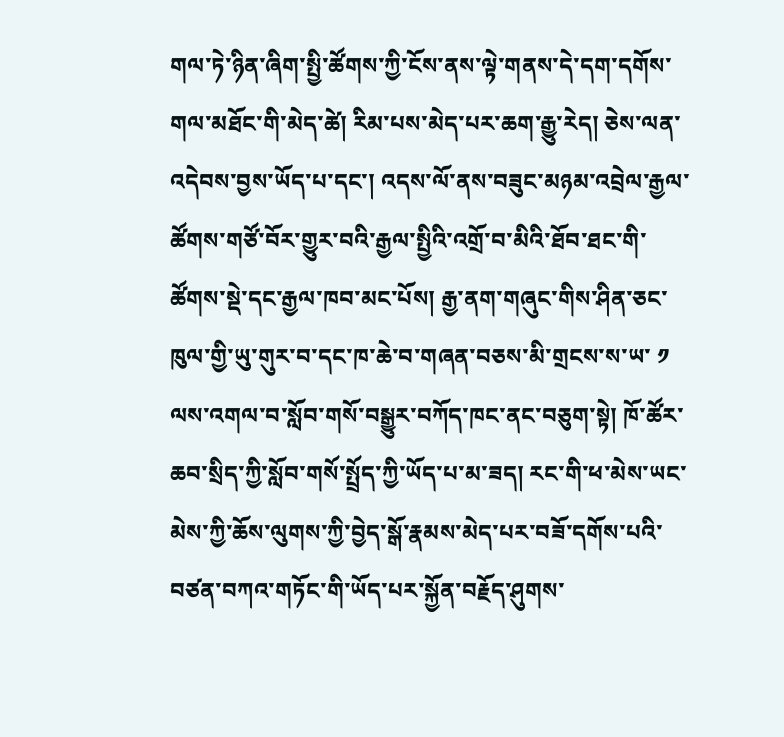གལ་ཏེ་ཉིན་ཞིག་སྤྱི་ཚོགས་ཀྱི་ངོས་ནས་ལྟེ་གནས་དེ་དག་དགོས་གལ་མཐོང་གི་མེད་ཚེ། རིམ་པས་མེད་པར་ཆག་རྒྱུ་རེད། ཅེས་ལན་འདེབས་བྱས་ཡོད་པ་དང་། འདས་ལོ་ནས་བཟུང་མཉམ་འབྲེལ་རྒྱལ་ཚོགས་གཙོ་བོར་གྱུར་བའི་རྒྱལ་སྤྱིའི་འགྲོ་བ་མིའི་ཐོབ་ཐང་གི་ཚོགས་སྡེ་དང་རྒྱལ་ཁབ་མང་པོས། རྒྱ་ནག་གཞུང་གིས་ཤིན་ཅང་ཁུལ་གྱི་ཡུ་གུར་བ་དང་ཁ་ཆེ་བ་གཞན་བཅས་མི་གྲངས་ས་ཡ་ ༡ ལས་འགལ་བ་སློབ་གསོ་བསྒྱུར་བཀོད་ཁང་ནང་བཅུག་སྟེ། ཁོ་ཚོར་ཆབ་སྲིད་ཀྱི་སློབ་གསོ་སྤྲོད་ཀྱི་ཡོད་པ་མ་ཟད། རང་གི་ཕ་མེས་ཡང་མེས་ཀྱི་ཆོས་ལུགས་ཀྱི་བྱེད་སྒོ་རྣམས་མེད་པར་བཟོ་དགོས་པའི་བཙན་བཀའ་གཏོང་གི་ཡོད་པར་སྐྱོན་བརྗོད་ཤུགས་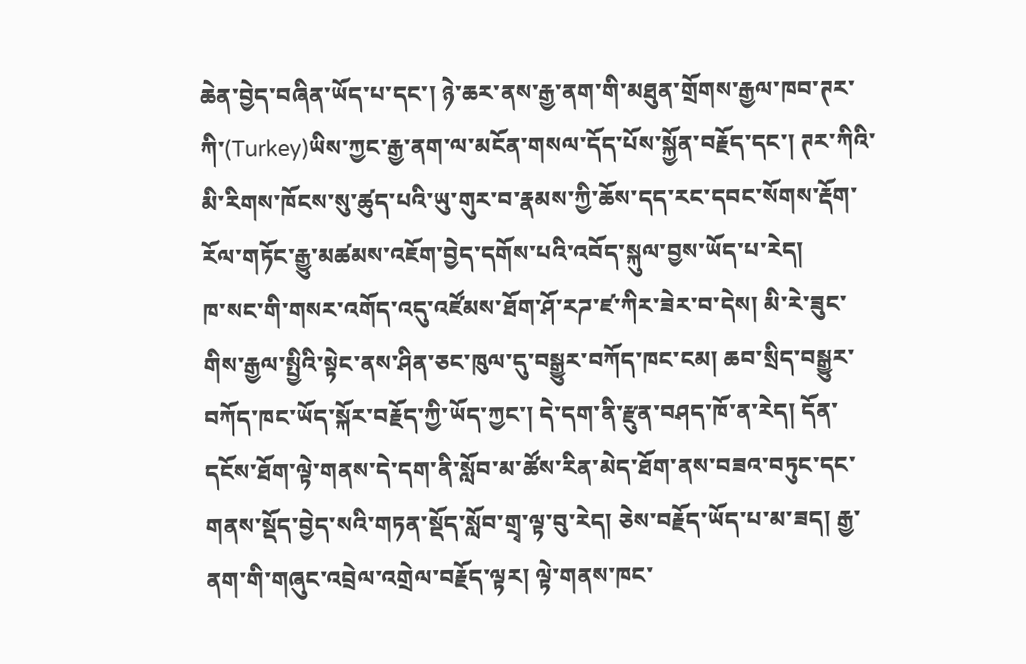ཆེན་བྱེད་བཞིན་ཡོད་པ་དང་། ཉེ་ཆར་ནས་རྒྱ་ནག་གི་མཐུན་གྲོགས་རྒྱལ་ཁབ་ཊར་ཀི་(Turkey)ཡིས་ཀྱང་རྒྱ་ནག་ལ་མངོན་གསལ་དོད་པོས་སྐྱོན་བརྗོད་དང་། ཊར་ཀིའི་མི་རིགས་ཁོངས་སུ་ཚུད་པའི་ཡུ་གུར་བ་རྣམས་ཀྱི་ཆོས་དད་རང་དབང་སོགས་རྡོག་རོལ་གཏོང་རྒྱུ་མཚམས་འཇོག་བྱེད་དགོས་པའི་འབོད་སྐུལ་བྱས་ཡོད་པ་རེད།
ཁ་སང་གི་གསར་འགོད་འདུ་འཛོམས་ཐོག་ཤོ་རཌ་ཛ་ཀིར་ཟེར་བ་དེས། མི་རེ་ཟུང་གིས་རྒྱལ་སྤྱིའི་སྟེང་ནས་ཤིན་ཅང་ཁུལ་དུ་བསྒྱུར་བཀོད་ཁང་ངམ། ཆབ་སྲིད་བསྒྱུར་བཀོད་ཁང་ཡོད་སྐོར་བརྗོད་ཀྱི་ཡོད་ཀྱང་། དེ་དག་ནི་རྫུན་བཤད་ཁོ་ན་རེད། དོན་དངོས་ཐོག་ལྟེ་གནས་དེ་དག་ནི་སློབ་མ་ཚོས་རིན་མེད་ཐོག་ནས་བཟའ་བཏུང་དང་གནས་སྡོད་བྱེད་སའི་གཏན་སྡོད་སློབ་གྲྭ་ལྟ་བུ་རེད། ཅེས་བརྗོད་ཡོད་པ་མ་ཟད། རྒྱ་ནག་གི་གཞུང་འབྲེལ་འགྲེལ་བརྗོད་ལྟར། ལྟེ་གནས་ཁང་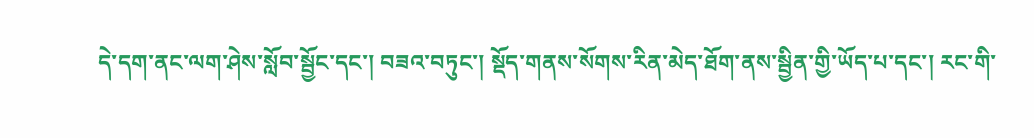དེ་དག་ནང་ལག་ཤེས་སློབ་སྦྱོང་དང་། བཟའ་བཏུང་། སྡོད་གནས་སོགས་རིན་མེད་ཐོག་ནས་སྦྱིན་གྱི་ཡོད་པ་དང་། རང་གི་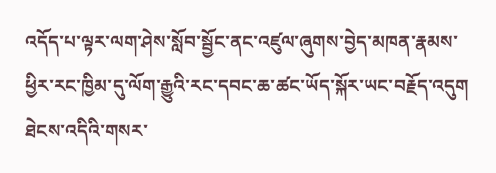འདོད་པ་ལྟར་ལག་ཤེས་སློབ་སྦྱོང་ནང་འཛུལ་ཞུགས་བྱེད་མཁན་རྣམས་ཕྱིར་རང་ཁྱིམ་དུ་ལོག་རྒྱུའི་རང་དབང་ཆ་ཚང་ཡོད་སྐོར་ཡང་བརྗོད་འདུག
ཐེངས་འདིའི་གསར་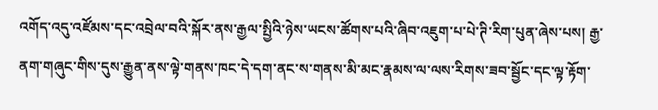འགོད་འདུ་འཛོམས་དང་འབྲེལ་བའི་སྐོར་ནས་རྒྱལ་སྤྱིའི་ཉེས་ཡངས་ཚོགས་པའི་ཞིབ་འཇུག་པ་པེ་ཊི་རིག་པུན་ཞེས་པས། རྒྱ་ནག་གཞུང་གིས་དུས་རྒྱུན་ནས་ལྟེ་གནས་ཁང་དེ་དག་ནང་ས་གནས་མི་མང་རྣམས་ལ་ལས་རིགས་ཟབ་སྦྱོང་དང་ལྟ་རྟོག་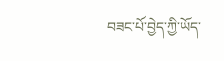བཟང་པོ་བྱེད་ཀྱི་ཡོད་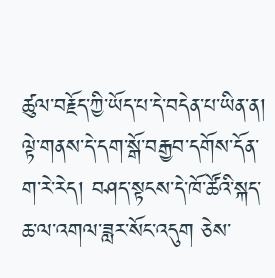ཚུལ་བརྗོད་ཀྱི་ཡོད་པ་དེ་བདེན་པ་ཡིན་ན། ལྟེ་གནས་དེ་དག་སྒོ་བརྒྱབ་དགོས་དོན་ག་རེ་རེད། བཤད་སྟངས་དེ་ཁོ་ཚོའི་སྐད་ཆ་ལ་འགལ་ཟླར་སོང་འདུག ཅེས་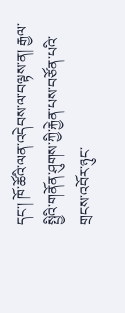དང་། ཁོ་ཚོའི་ལན་འདེབས་ལ་བལྟས་ན། རྒྱལ་སྤྱིའི་གནོན་ཤུགས་ཀྱི་རྐྱེན་པས་བཙོན་པའི་གྲངས་འབོར་ཉུང་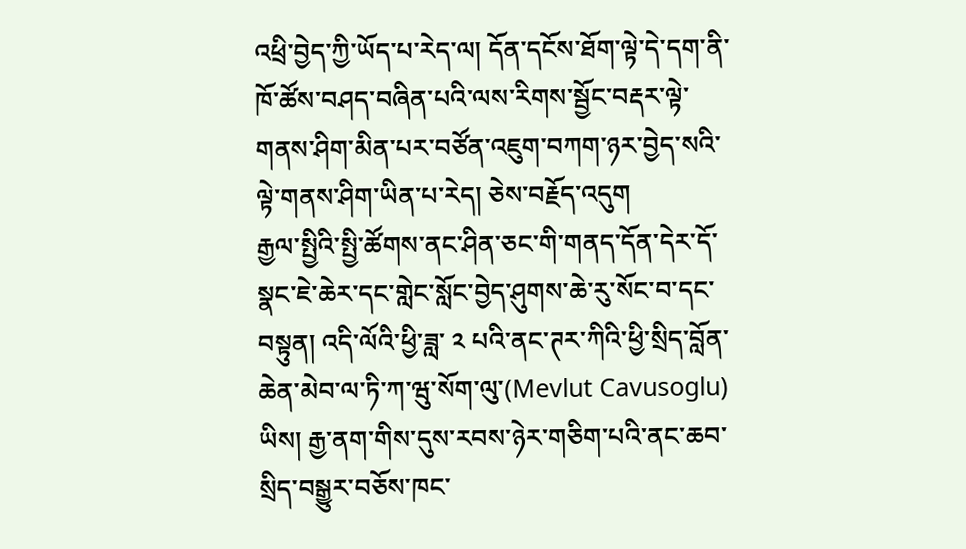འཕྲི་བྱེད་ཀྱི་ཡོད་པ་རེད་ལ། དོན་དངོས་ཐོག་ལྟེ་དེ་དག་ནི་ཁོ་ཚོས་བཤད་བཞིན་པའི་ལས་རིགས་སྦྱོང་བརྡར་ལྟེ་གནས་ཤིག་མིན་པར་བཙོན་འཇུག་བཀག་ཉར་བྱེད་སའི་ལྟེ་གནས་ཤིག་ཡིན་པ་རེད། ཅེས་བརྗོད་འདུག
རྒྱལ་སྤྱིའི་སྤྱི་ཚོགས་ནང་ཤིན་ཅང་གི་གནད་དོན་དེར་དོ་སྣང་ཇེ་ཆེར་དང་གླེང་སློང་བྱེད་ཤུགས་ཆེ་རུ་སོང་བ་དང་བསྟུན། འདི་ལོའི་ཕྱི་ཟླ་ ༢ པའི་ནང་ཊར་ཀིའི་ཕྱི་སྲིད་བློན་ཆེན་མེབ་ལ་ཏི་ཀ་ཝུ་སོག་ལུ་(Mevlut Cavusoglu) ཡིས། རྒྱ་ནག་གིས་དུས་རབས་ཉེར་གཅིག་པའི་ནང་ཆབ་སྲིད་བསྒྱུར་བཅོས་ཁང་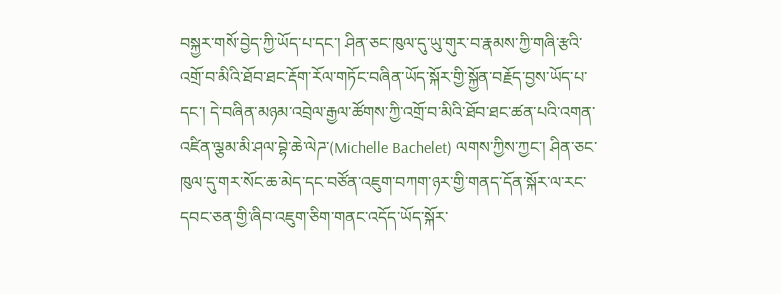བསྐྱར་གསོ་བྱེད་ཀྱི་ཡོད་པ་དང་། ཤིན་ཅང་ཁུལ་དུ་ཡུ་གུར་བ་རྣམས་ཀྱི་གཞི་རྩའི་འགྲོ་བ་མིའི་ཐོབ་ཐང་རྡོག་རོལ་གཏོང་བཞིན་ཡོད་སྐོར་གྱི་སྐྱོན་བརྗོད་བྱས་ཡོད་པ་དང་། དེ་བཞིན་མཉམ་འབྲེལ་རྒྱལ་ཚོགས་ཀྱི་འགྲོ་བ་མིའི་ཐོབ་ཐང་ཚན་པའི་འགན་འཛིན་ལྕམ་མི་ཤལ་བྷེ་ཆེ་ལེཌ་(Michelle Bachelet) ལགས་ཀྱིས་ཀྱང་། ཤིན་ཅང་ཁུལ་དུ་གར་སོང་ཆ་མེད་དང་བཙོན་འཇུག་བཀག་ཉར་གྱི་གནད་དོན་སྐོར་ལ་རང་དབང་ཅན་གྱི་ཞིབ་འཇུག་ཅིག་གནང་འདོད་ཡོད་སྐོར་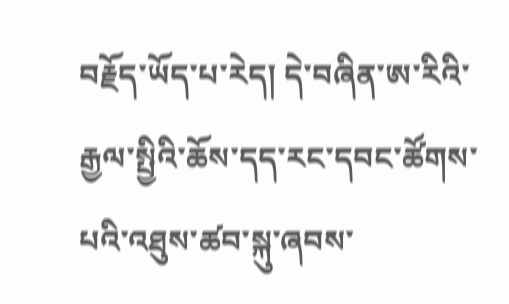བརྗོད་ཡོད་པ་རེད། དེ་བཞིན་ཨ་རིའི་རྒྱལ་སྤྱིའི་ཆོས་དད་རང་དབང་ཚོགས་པའི་འཐུས་ཚབ་སྐུ་ཞབས་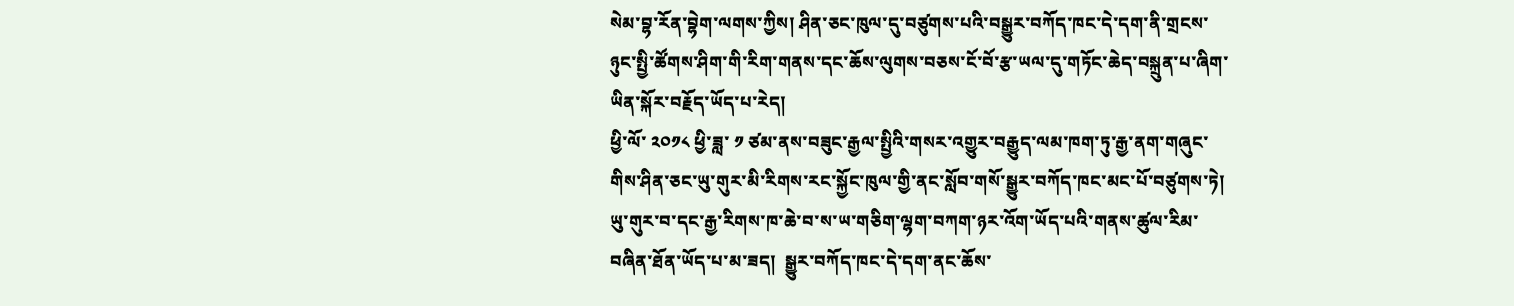སེམ་བྷ་རོན་བྷེག་ལགས་ཀྱིས། ཤིན་ཅང་ཁུལ་དུ་བཙུགས་པའི་བསྒྱུར་བཀོད་ཁང་དེ་དག་ནི་གྲངས་ཉུང་སྤྱི་ཚོགས་ཤིག་གི་རིག་གནས་དང་ཆོས་ལུགས་བཅས་ངོ་བོ་རྩ་ཡལ་དུ་གཏོང་ཆེད་བསྐྲུན་པ་ཞིག་ཡིན་སྐོར་བརྗོད་ཡོད་པ་རེད།
ཕྱི་ལོ་ ༢༠༡༨ ཕྱི་ཟླ་ ༡ ཙམ་ནས་བཟུང་རྒྱལ་སྤྱིའི་གསར་འགྱུར་བརྒྱུད་ལམ་ཁག་ཏུ་རྒྱ་ནག་གཞུང་གིས་ཤིན་ཅང་ཡུ་གུར་མི་རིགས་རང་སྐྱོང་ཁུལ་གྱི་ནང་སློབ་གསོ་སྒྱུར་བཀོད་ཁང་མང་པོ་བཙུགས་ཏེ། ཡུ་གུར་བ་དང་རྒྱ་རིགས་ཁ་ཆེ་བ་ས་ཡ་གཅིག་ལྷག་བཀག་ཉར་འོག་ཡོད་པའི་གནས་ཚུལ་རིམ་བཞིན་ཐོན་ཡོད་པ་མ་ཟད།  སྒྱུར་བཀོད་ཁང་དེ་དག་ནང་ཆོས་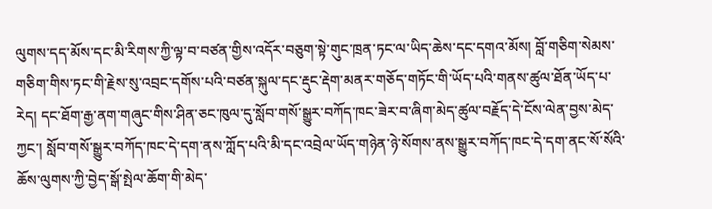ལུགས་དད་མོས་དང་མི་རིགས་ཀྱི་ལྟ་བ་བཙན་གྱིས་འདོར་བཅུག་སྟེ་གུང་ཁྲན་ཏང་ལ་ཡིད་ཆེས་དང་དགའ་མོས། བློ་གཅིག་སེམས་གཅིག་གིས་ཏང་གི་རྗེས་སུ་འབྲང་དགོས་པའི་བཙན་སྐུལ་དང་རྡུང་རྡེག་མནར་གཅོད་གཏོང་གི་ཡོད་པའི་གནས་ཚུལ་ཐོན་ཡོད་པ་རེད། དང་ཐོག་རྒྱ་ནག་གཞུང་གིས་ཤིན་ཅང་ཁུལ་དུ་སློབ་གསོ་སྒྱུར་བཀོད་ཁང་ཟེར་བ་ཞིག་མེད་ཚུལ་བརྗོད་དེ་ངོས་ལེན་བྱས་མེད་ཀྱང་། སློབ་གསོ་སྒྱུར་བཀོད་ཁང་དེ་དག་ནས་ཀློད་པའི་མི་དང་འབྲེལ་ཡོད་གཉེན་ཉེ་སོགས་ནས་སྒྱུར་བཀོད་ཁང་དེ་དག་ནང་སོ་སོའི་ཆོས་ལུགས་ཀྱི་བྱེད་སྒོ་སྤེལ་ཆོག་གི་མེད་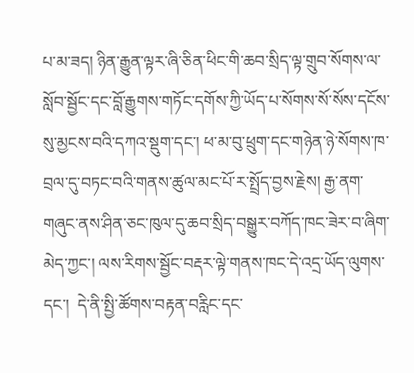པ་མ་ཟད། ཉིན་རྒྱུན་ལྟར་ཞི་ཅིན་ཕིང་གི་ཆབ་སྲིད་ལྟ་གྲུབ་སོགས་ལ་སློབ་སྦྱོང་དང་བློ་རྒྱུགས་གཏོང་དགོས་ཀྱི་ཡོད་པ་སོགས་སོ་སོས་དངོས་སུ་མྱངས་བའི་དཀའ་སྡུག་དང་། ཕ་མ་བུ་ཕྲུག་དང་གཉེན་ཉེ་སོགས་ཁ་བྲལ་དུ་བཏང་བའི་གནས་ཚུལ་མང་པོ་ར་སྤྲོད་བྱས་རྗེས། རྒྱ་ནག་གཞུང་ནས་ཤིན་ཅང་ཁུལ་དུ་ཆབ་སྲིད་བསྒྱུར་བཀོད་ཁང་ཟེར་བ་ཞིག་མེད་ཀྱང་། ལས་རིགས་སྦྱོང་བརྡར་ལྟེ་གནས་ཁང་དེ་འདྲ་ཡོད་ལུགས་དང་།  དེ་ནི་སྤྱི་ཚོགས་བརྟན་བརླིང་དང་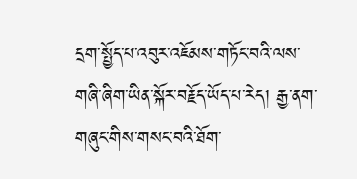དྲག་སྤྱོད་པ་འབུར་འཇོམས་གཏོང་བའི་ལས་གཞི་ཞིག་ཡིན་སྐོར་བརྗོད་ཡོད་པ་རེད། རྒྱ་ནག་གཞུང་གིས་གསང་བའི་ཐོག་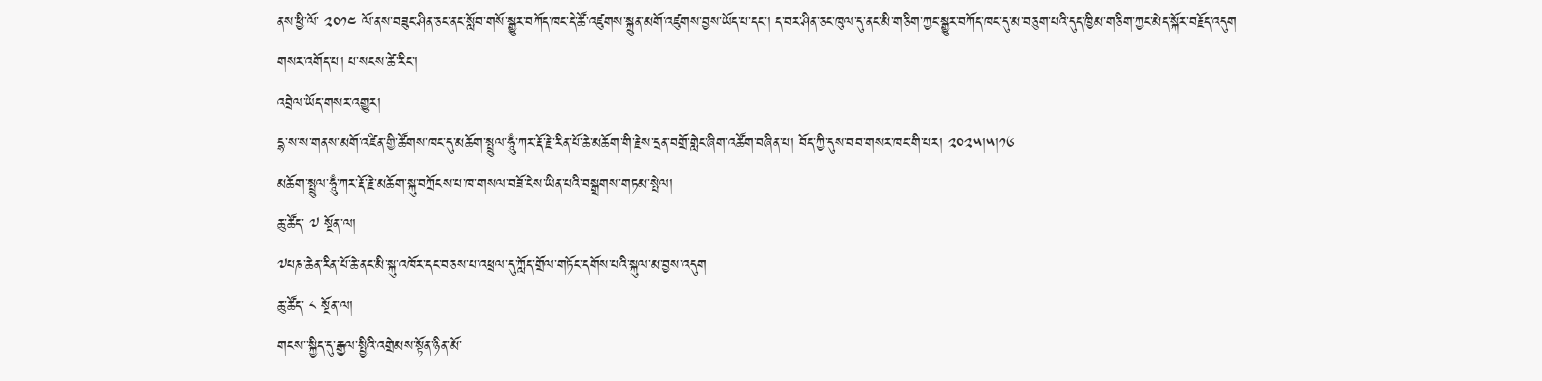ནས་ཕྱི་ལོ་ ༢༠༡༤ ལོ་ནས་བཟུང་ཤིན་ཅང་ནང་སློབ་གསོ་སྒྱུར་བཀོད་ཁང་དེ་ཚོ་འཛུགས་སྐྲུན་མགོ་འཛུགས་བྱས་ཡོད་པ་དང་། ད་བར་ཤིན་ཅང་ཁུལ་དུ་ནང་མི་གཅིག་ཀྱང་སྒྱུར་བཀོད་ཁང་དུ་མ་བཅུག་པའི་དུད་ཁྱིམ་གཅིག་ཀྱང་མེད་སྐོར་བརྗོད་འདུག
གསར་འགོད་པ། པ་སངས་ཚེ་རིང་།
འབྲེལ་ཡོད་གསར་འགྱུར།
དྷ་ས་ས་གནས་མགོ་འཛིན་གྱི་ཚོགས་ཁང་དུ་མཆོག་སྤྲུལ་ཧཱུྃ་ཀར་རྡོ་རྗེ་རིན་པོ་ཆེ་མཆོག་གི་རྗེས་དྲན་བགྲོ་གླེང་ཞིག་འཚོག་བཞིན་པ། བོད་ཀྱི་དུས་བབ་གསར་ཁང་གི་པར། ༢༠༢༥།༥།༡༦
མཆོག་སྤྲུལ་ཧཱུྃ་ཀར་རྡོ་རྗེ་མཆོག་སྐུ་བཀྲོངས་པ་ཁ་གསལ་བཟོ་ངེས་ཡིན་པའི་བསྒྲགས་གཏམ་སྤེལ།
ཆུ་ཚོད་ ༧ སྔོན་ལ།
༧པཎ་ཆེན་རིན་པོ་ཆེ་ནང་མི་སྐུ་འཁོར་དང་བཅས་པ་འཕྲལ་དུ་ཀློད་གྲོལ་གཏོང་དགོས་པའི་སྐུལ་མ་བྱས་འདུག
ཆུ་ཚོད་ ༨ སྔོན་ལ།
གངས་་སྐྱིད་དུ་རྒྱལ་སྤྱིའི་འགྲེམས་སྟོན་ཉིན་མོ་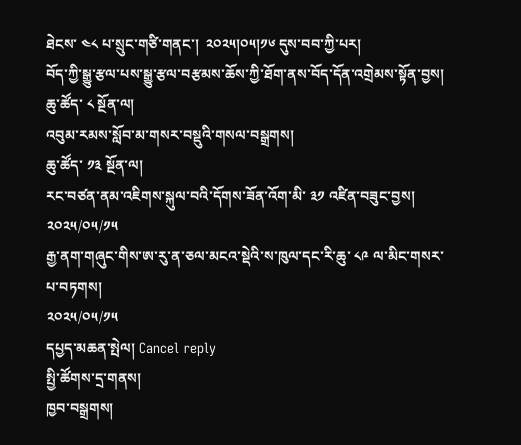ཐེངས་ ༤༨ པ་སྲུང་གཙི་གནང་།  ༢༠༢༥།༠༥།༡༦ དུས་བབ་ཀྱི་པར།
བོད་ཀྱི་སྒྱུ་རྩལ་པས་སྒྱུ་རྩལ་བརྩམས་ཆོས་ཀྱི་ཐོག་ནས་བོད་དོན་འགྲེམས་སྟོན་བྱས།
ཆུ་ཚོད་ ༨ སྔོན་ལ།
འབུམ་རམས་སློབ་མ་གསར་བསྡུའི་གསལ་བསྒྲགས།
ཆུ་ཚོད་ ༡༣ སྔོན་ལ།
རང་བཙན་ནམ་འཇིགས་སྐུལ་བའི་དོགས་ཟོན་འོག་མི་ ༣༡ འཛིན་བཟུང་བྱས།
༢༠༢༥/༠༥/༡༥
རྒྱ་ནག་གཞུང་གིས་ཨ་རུ་ན་ཅལ་མངའ་སྡེའི་ས་ཁུལ་དང་རི་ཆུ་ ༨༩ ལ་མིང་གསར་པ་བཏགས།
༢༠༢༥/༠༥/༡༥
དཔྱད་མཆན་སྤེལ། Cancel reply
སྤྱི་ཚོགས་དྲ་གནས།
ཁྱབ་བསྒྲགས།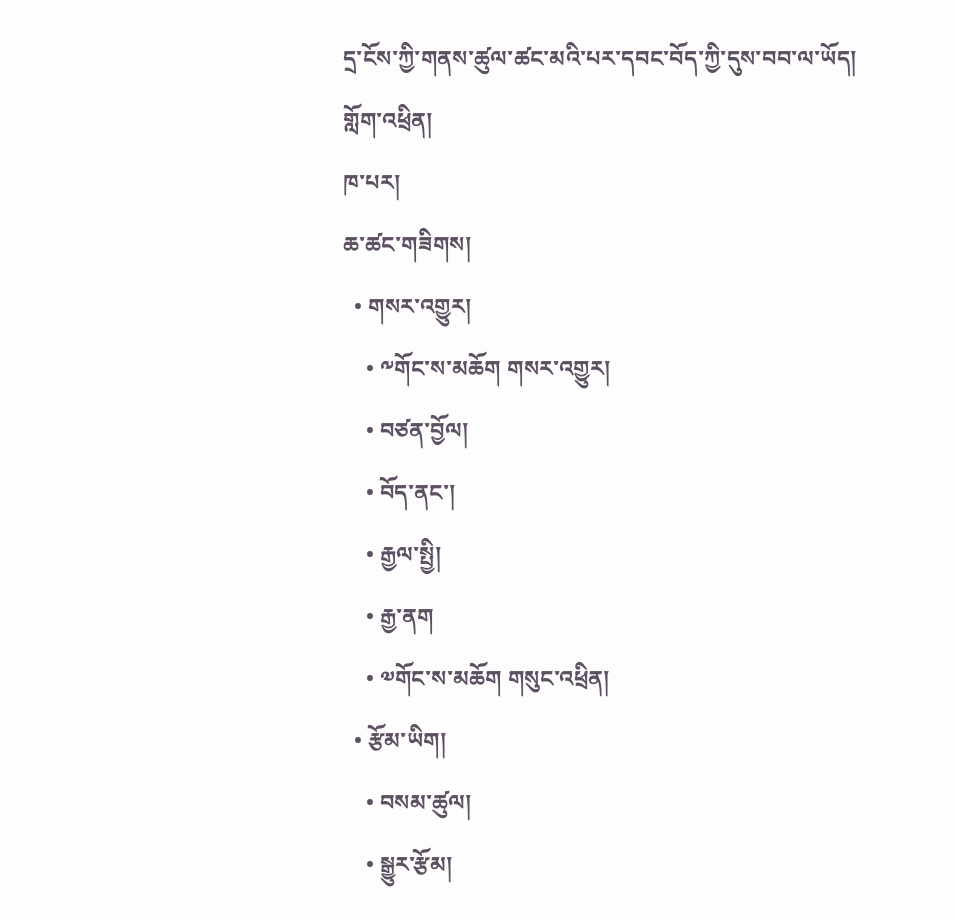དྲ་ངོས་ཀྱི་གནས་ཚུལ་ཚང་མའི་པར་དབང་བོད་ཀྱི་དུས་བབ་ལ་ཡོད།
གློག་འཕྲིན།
ཁ་པར།
ཆ་ཚང་གཟིགས།
  • གསར་འགྱུར།
    • ༸གོང་ས་མཆོག གསར་འགྱུར།
    • བཙན་བྱོལ།
    • བོད་ནང་།
    • རྒྱལ་སྤྱི།
    • རྒྱ་ནག
    • ༧གོང་ས་མཆོག གསུང་འཕྲིན།
  • རྩོམ་ཡིག།
    • བསམ་ཚུལ།
    • སྒྱུར་རྩོམ།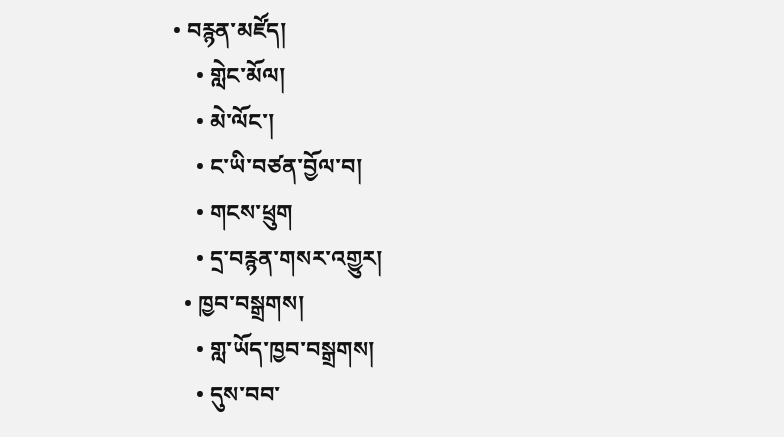• བརྙན་མཛོད།
    • གླེང་མོལ།
    • མེ་ལོང་།
    • ང་ཡི་བཙན་བྱོལ་བ།
    • གངས་ཕྲུག
    • དྲ་བརྙན་གསར་འགྱུར།
  • ཁྱབ་བསྒྲགས།
    • གླ་ཡོད་ཁྱབ་བསྒྲགས།
    • དུས་བབ་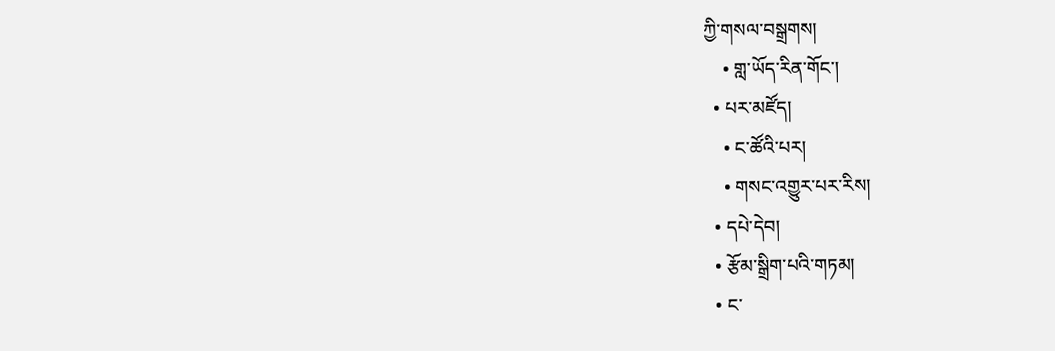ཀྱི་གསལ་བསྒྲགས།
    • གླ་ཡོད་རིན་གོང་།
  • པར་མཛོད།
    • ང་ཚོའི་པར།
    • གསང་འགྱུར་པར་རིས།
  • དཔེ་དེབ།
  • རྩོམ་སྒྲིག་པའི་གཏམ།
  • ང་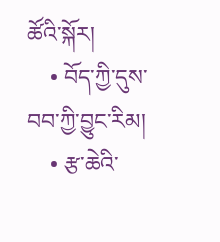ཚོའི་སྐོར།
    • བོད་ཀྱི་དུས་བབ་ཀྱི་བྱུང་རིམ།
    • རྩ་ཆེའི་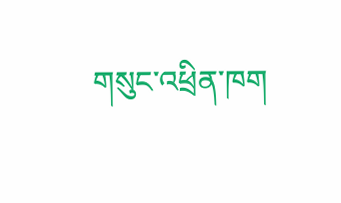གསུང་འཕྲིན་ཁག